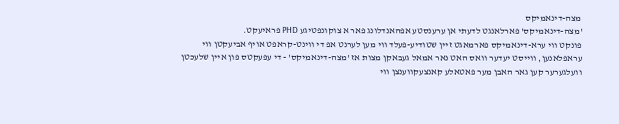מצה-דינאמיקס
'מצה-דינאמיקס' פארלאנגט לדעתי אן ערענסטע אפהאנדלונג פאר א צוקונפטיגע PHD פראיעקט.
פונקט ווי ערא-דינאמיקס פארמאגט זיין שטודיע-פעלד ווי מען לערנט אפ די ווינט-קראפט אויף אביעקטן ווי עראפלאנען, ווייסט יעדער וואס האט נאר אמאל געבאקן מצות אז 'מצה-דינאמיקס' - די עפעקטס פון איין שלעכטן וועלגערער קען גאר האבן מער פאטאלע קאנצעקווענצן ווי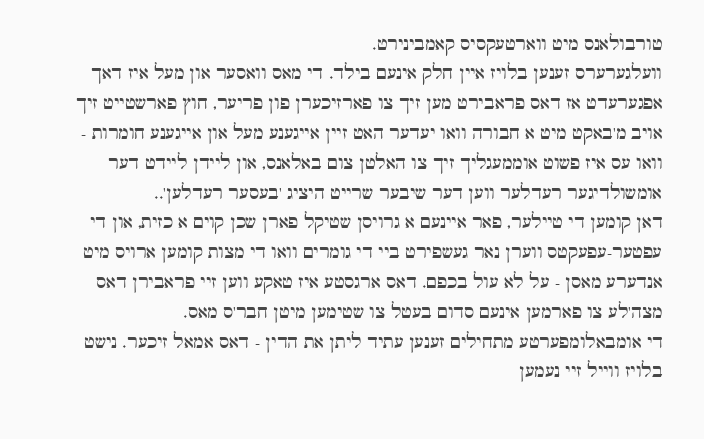טורבולאנס מיט ווארטעקסיס קאמבינירט.
וועלגערערס זענען בלויז איין חלק אינעם בילד. די מאס וואסער און מעל איז דאך אפגערעדט אז דאס פראבירט מען זיך צו פארזיכערן פון פריער, חוץ פארשטייט זיך אויב מ'באקט מיט א חבורה וואו יעדער האט זיין אייגענע מעל און אייגענע חומרות - וואו עס איז פשוט אוממעגליך זיך צו האלטן צום באלאנס, און ליידן ליידט דער אומשולדיגער רעדלער ווען דער שיבער שרייט היציג 'בעסער רעדלען'..
דאן קומען די טיילער, פאר איינעם א גרויסן שטיקל פארן שכן קוים א כזית, און די עפטער-עפעקטס ווערן נאר געשפירט ביי די גומרים וואו די מצות קומען ארויס מיט אנדערע מאסן - על לא עול בכפם. דאס ארגסטע איז טאקע ווען זיי פראבירן דאס מצה'לע צו פארמען אינעם סדום בעטל צו שטימען מיטן חבר'ס מאס.
די אומבאלומפערטע מתחילים זענען עתיד ליתן את הדין - דאס אמאל זיכער. נישט בלויז ווייל זיי נעמען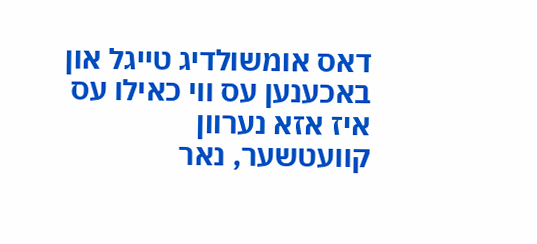דאס אומשולדיג טייגל און באכענען עס ווי כאילו עס איז אזא נערוון קוועטשער, נאר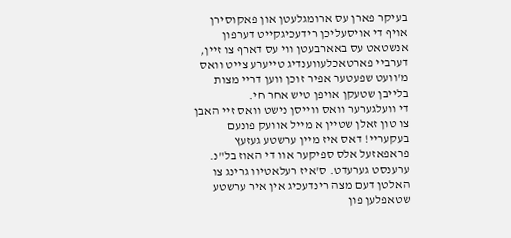בעיקר פארן עס ארומגלעטן און פאקוסירן אויף די אויסעליכן רידעכיגקייט דערפון אנשטאט עס באארבעטן ווי עס דארף צו זיין, דערביי פארטאכלעווענדיג טייערע צייט וואס מ'וועט שפעטער אפיר זוכן ווען דריי מצות בלייבן שטעקן אויפן טיש אחר חי.
די וועלגערער וואס ווייסן נישט וואס זיי האבן צו טון זאלן שטיין א מייל אוועק פונעם בעקעריי! דאס איז מיין ערשטע געזעץ פראפאזעל אלס ספיקער אוו די האוז בל"נ.
ערענסט גערעדט. ס'איז רעלאטיוו גרינג צו האלטן דעם מצה רינדעכיג אין איר ערשטע שטאפלען פון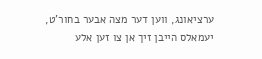ערציאונג, ווען דער מצה אבער בחור'ט, יעמאלס הייבן זיך אן צו זען אלע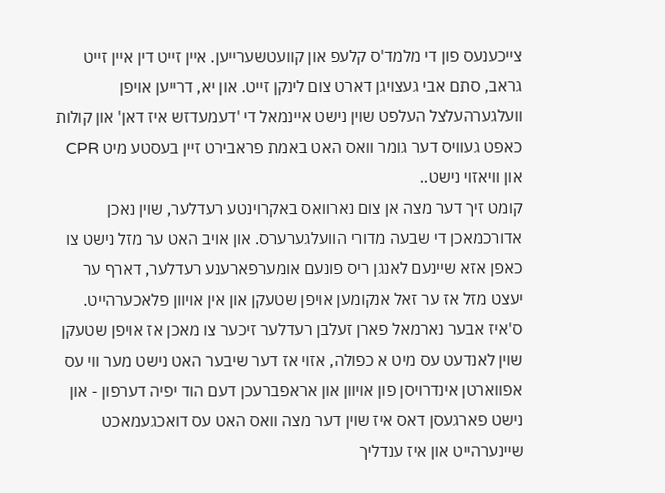צייכענעס פון די מלמד'ס קלעפ און קוועטשערייען. איין זייט דין איין זייט גראב, סתם אבי געצויגן דארט צום לינקן זייט. און יא, דרייען אויפן וועלגערהעלצל העלפט שוין נישט איינמאל די 'דעמעדזש איז דאן' און קולות כאפט געוויס דער גומר וואס האט באמת פראבירט זיין בעסטע מיט CPR און וויאזוי נישט..
קומט זיך דער מצה אן צום נארוואס באקרוינטע רעדלער, שוין נאכן אדורכמאכן די שבעה מדורי הוועלגערערס. און אויב האט ער מזל נישט צו כאפן אזא שיינעם לאנגן ריס פונעם אומערפארענע רעדלער, דארף ער יעצט מזל אז ער זאל אנקומען אויפן שטעקן און אין אויוון פלאכערהייט. ס'איז אבער נארמאל פארן זעלבן רעדלער זיכער צו מאכן אז אויפן שטעקן שוין לאנדעט עס מיט א כפולה, אזוי אז דער שיבער האט נישט מער ווי עס אפווארטן אינדרויסן פון אויוון און אראפברעכן דעם הוד יפיה דערפון - און נישט פארגעסן דאס איז שוין דער מצה וואס האט עס דואכגעמאכט שיינערהייט און איז ענדליך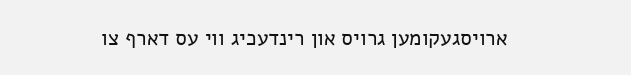ארויסגעקומען גרויס און רינדעכיג ווי עס דארף צו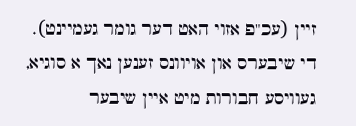זיין (עכ"פ אזוי האט דער גומר געמיינט).
די שיבערס און אויוונס זענען נאך א סוגיא, געוויסע חבורות מיט איין שיבער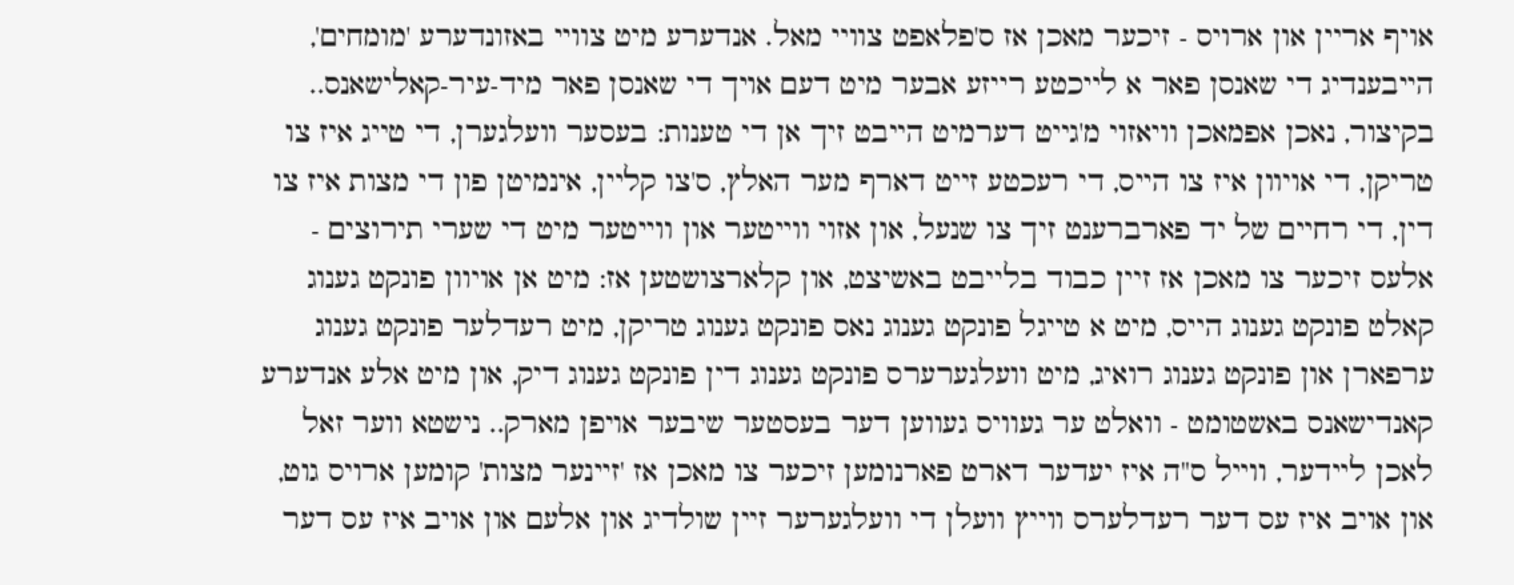אויף אריין און ארויס - זיכער מאכן אז ס'פלאפט צוויי מאל. אנדערע מיט צוויי באזונדערע 'מומחים', הייבענדיג די שאנסן פאר א לייכטע רייזע אבער מיט דעם אויך די שאנסן פאר מיד-עיר-קאלישאנס.. בקיצור, נאכן אפמאכן וויאזוי מ'גייט דערמיט הייבט זיך אן די טענות: בעסער וועלגערן, די טייג איז צו טריקן, די אויוון איז צו הייס, די רעכטע זייט דארף מער האלץ, ס'צו קליין, אינמיטן פון די מצות איז צו דין, די רחיים של יד פארברענט זיך צו שנעל, און אזוי ווייטער און ווייטער מיט די שערי תירוצים - אלעס זיכער צו מאכן אז זיין כבוד בלייבט באשיצט, און קלארצושטען אז: מיט אן אויוון פונקט גענוג קאלט פונקט גענוג הייס, מיט א טייגל פונקט גענוג נאס פונקט גענוג טריקן, מיט רעדלער פונקט גענוג ערפארן און פונקט גענוג רואיג, מיט וועלגערערס פונקט גענוג דין פונקט גענוג דיק, און מיט אלע אנדערע קאנדישאנס באשטומט - וואלט ער געוויס געווען דער בעסטער שיבער אויפן מארק.. נישטא ווער זאל לאכן ליידער, ווייל ס"ה איז יעדער דארט פארנומען זיכער צו מאכן אז 'זיינער מצות' קומען ארויס גוט, און אויב איז עס דער רעדלערס ווייץ וועלן די וועלגערער זיין שולדיג און אלעם און אויב איז עס דער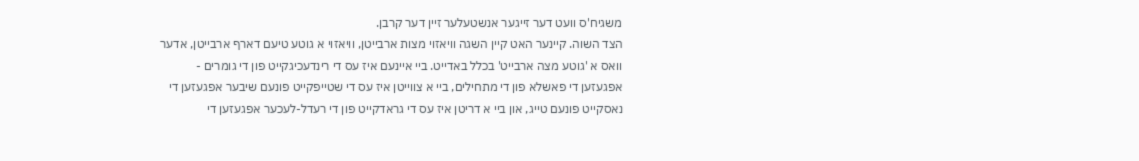משגיח'ס וועט דער זייגער אנשטעלער זיין דער קרבן.
הצד השוה. קיינער האט קיין השגה וויאזוי מצות ארבייטן, וויאזוי א גוטע טיעם דארף ארבייטן, אדער וואס א 'גוטע מצה ארבייט' בכלל באדייט. ביי איינעם איז עס די רינדעכיגקייט פון די גומרים - אפגעזען די פאשלא פון די מתחילים, ביי א צווייטן איז עס די שטייפקייט פונעם שיבער אפגעזען די נאסקייט פונעם טייג, און ביי א דריטן איז עס די גראדקייט פון די רעדל-לעכער אפגעזען די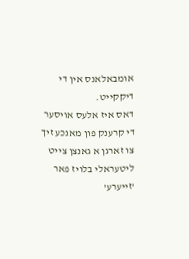אומבאלאנס אין די דיקקייט.
דאס איז אלעס אויסער די קרענק פון מאנכע זיך צו זארגן א גאנצן צייט ליטעראלי בלויז פאר 'זייערע'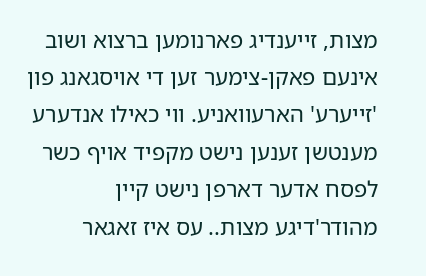מצות, זייענדיג פארנומען ברצוא ושוב אינעם פאקן-צימער זען די אויסגאנג פון 'זייערע' הארעוואניע. ווי כאילו אנדערע מענטשן זענען נישט מקפיד אויף כשר לפסח אדער דארפן נישט קיין מהודר'דיגע מצות.. עס איז זאגאר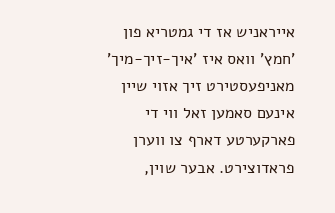אייראניש אז די גמטריא פון 'חמץ' וואס איז 'איך-זיך-מיך' מאניפעסטירט זיך אזוי שיין אינעם סאמען זאל ווי די פארקערטע דארף צו ווערן פראדוצירט. אבער שוין,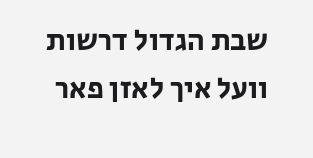שבת הגדול דרשות וועל איך לאזן פאר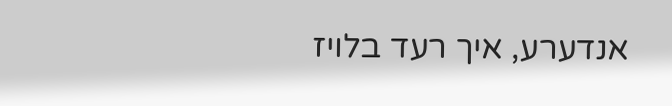אנדערע, איך רעד בלויז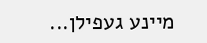מיינע געפילן...